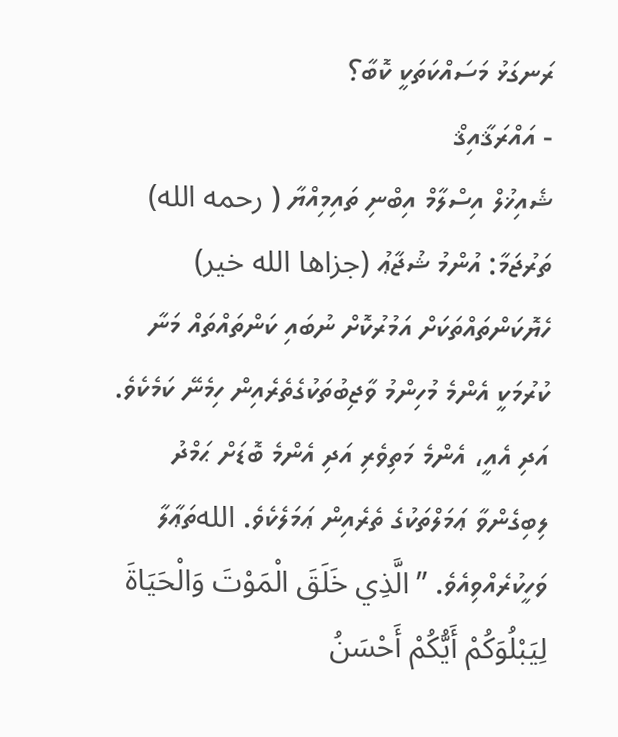ރަނގަޅު މަސައްކަތަކީ ކޮބާ؟
- އައްރަޤާއިޤް
ޝެއިޚުލް އިސްލާމް އިބްނި ތައިމިއްޔާ ( رحمه الله)
ތަރުޖަމާ: އުންމު ޝުޖާޢު (جزاها الله خير)
ހެޔޮކަންތައްތަކަށް އަމުރުކޮށް ނުބައި ކަންތައްތައް މަނާ ކުރުމަކީ އެންމެ މުހިންމު ވާޖިބުތަކުގެތެރެއިން ހިމެނޭ ކަމެކެވެ. އަދި އެއީ، އެންމެ މަތިވެރި އަދި އެންމެ ބޮޑަށް ޙަމްދު ލިބިގެންވާ ޢަމަލްތަކުގެ ތެރެއިން ޢަމަލެކެވެ. اللهތަޢާލާ ވަހީކުރެއްވިއެވެ. ”الَّذِي خَلَقَ الْمَوْتَ وَالْحَيَاةَ لِيَبْلُوَكُمْ أَيُّكُمْ أَحْسَنُ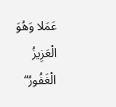عَمَلا وَهُوَ الْعَزِيزُ الْغَفُورُ“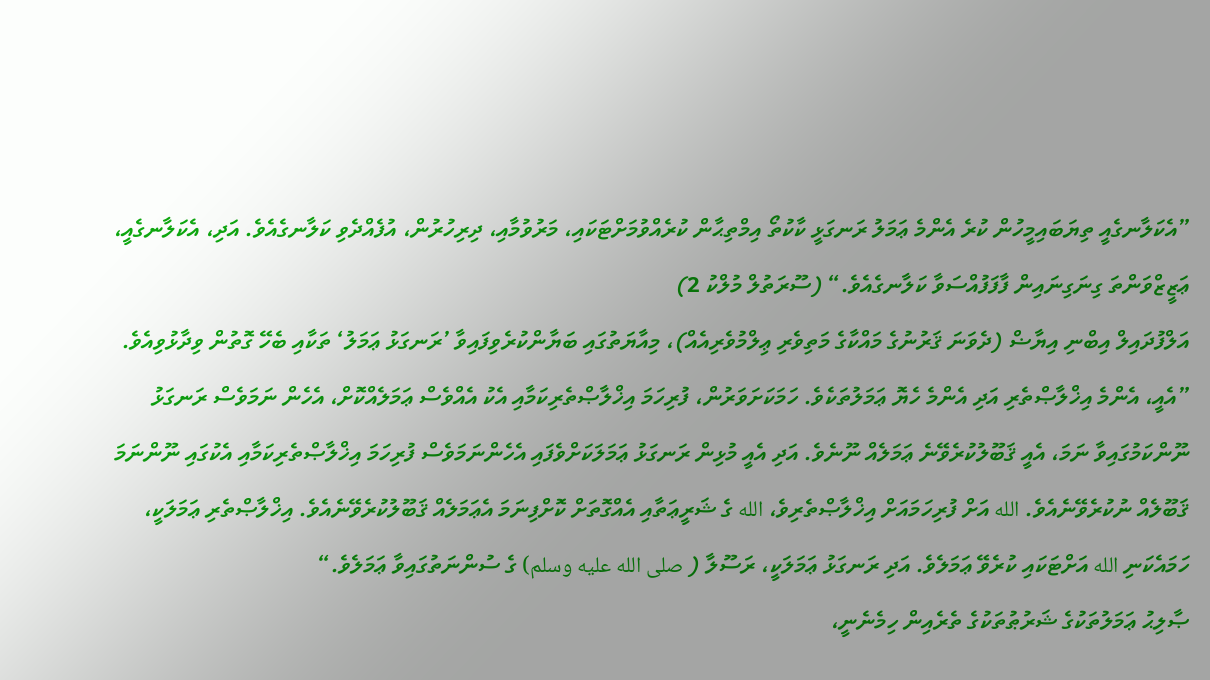”އެކަލާނގެއީ ތިޔަބައިމީހުން ކުރެ އެންމެ ޢަމަލު ރަނގަޅީ ކާކުތޯ އިމްތިޙާން ކުރެއްވުމަށްޓަކައި، މަރުވުމާއި، ދިރިހުރުން، އުފެއްދެވި ކަލާނގެއެވެ. އަދި، އެކަލާނގެއީ، ޢަޒީޒްވަންތަ ގިނަގިނައިން ފާފަފުއްސަވާ ކަލާނގެއެވެ.“ (ސޫރަތުލް މުލްކު 2)
އަލްފުދައިލް އިބްނި އިޔާޟް (ދެވަނަ ޤަރުނުގެ މައްކާގެ މަތިވެރި ޢިލްމުވެރިއެއް)، މިއާޔަތުގައި ބަޔާންކުރެވިފައިވާ ’ރަނގަޅު ޢަމަލު‘ ތަކާއި ބެހޭ ގޮތުން ވިދާޅުވިއެވެ.
”އެއީ، އެންމެ އިޚްލާޞްތެރި އަދި އެންމެ ހެޔޮ ޢަމަލުތަކެވެ. ހަމަކަށަވަރުން، ފުރިހަމަ އިޚްލާޞްތެރިކަމާއި އެކު އެއްވެސް ޢަމަލެއްކޮށް، އެހެން ނަމަވެސް ރަނގަޅު ނޫންކަމުގައިވާ ނަމަ، އެއީ ޤަބޫލުކުރެވޭނެ ޢަމަލެއް ނޫނެވެ. އަދި އެއީ މުޅިން ރަނގަޅު ޢަމަލަކަށްވެފައި އެހެންނަމަވެސް ފުރިހަމަ އިޚްލާޞްތެރިކަމާއި އެކުގައި ނޫންނަމަ ޤަބޫލެއް ނުކުރެވޭނެއެވެ. الله އަށް ފުރިހަމައަށް އިޚްލާޞްތެރިވެ، الله ގެ ޝަރީޢަތާއި އެއްގޮތަށް ކޮށްފިނަމަ އެޢަމަލެއް ޤަބޫލުކުރެވޭނެއެވެ. އިޚްލާޞްތެރި ޢަމަލަކީ، ހަމައެކަނި الله އަށްޓަކައި ކުރެވޭ ޢަމަލެވެ. އަދި ރަނގަޅު ޢަމަލަކީ، ރަސޫލާ ( صلى الله عليه وسلم) ގެ ސުންނަތުގައިވާ ޢަމަލެވެ.“
ޞާލިޙު ޢަމަލުތަކުގެ ޝަރުޠުތަކުގެ ތެރެއިން ހިމެނެނީ،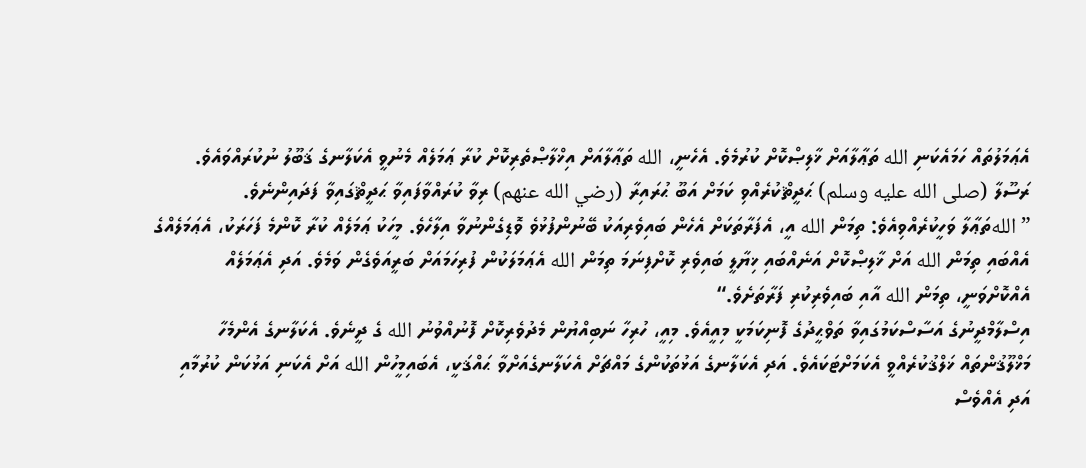އެޢަމަލުތައް ހަމައެކަނި الله ތަޢާލާއަށް ޚާލިޞްކޮށް ކުރުމެވެ. އެހެނީ، الله ތަޢާލާއަށް އިޚްލާޞްތެރިކޮށް ކުރާ ޢަމަލެއް މެނުވީ އެކަލާނގެ ޤަބޫލު ނުކުރައްވައެވެ. ރަސޫލާ (صلى الله عليه وسلم) ޙަދީޘްކުރެއްވި ކަމަށް އަބޫ ޙުރައިރާ (رضي الله عنهم) ރިވާ ކުރައްވާފައިވާ ޙަދީޘްގައިވާ ފަދައިންނެވެ.
”اللهތަޢާލާ ވަހީކުރެއްވިއެވެ: ތިމަން الله އީ، އެފަރާތަކަށް އެހެން ބައިވެރިއަކު ބޭނުންފުޅުވެ ވޮޑިގެންނުވާ އިލާހެވެ. މީހަކު ޢަމަލެއް ކުރާ ކޮންމެ ފަހަރަކު، އެޢަމަލެއްގެ އެއްބައި ތިމަން الله އަށް ޚާލިޞްކޮށް އަނެއްބައި ޚިޔާލީ ބައިވެރި ކޮށްފިނަމަ ތިމަން الله އެޢަމަލަކުން ފުރިހަމައަށް ބަރީއަވެގެން ވަމެވެ. އަދި އެޢަމަލެއް އެއްކޮށްވަނީ، ތިމަން الله އާއި ބައިވެރިކުރި ފަރާތަށެވެ.“
އިސްލާމްދީނުގެ އަސާސްކަމުގައިވާ ތަވްޙީދުގެ ފޮނިކަމަކީ މިއީއެވެ. މިއީ، ހުރިހާ ނަބިއްޔުން މެދުވެރިކޮށް ފޮނުއްވުނު الله ގެ ދީނެވެ. އެކަލާނގެ އެންމެހާ މަޚްލޫޤުންތައް ޚަލްޤުކުރެއްވީ އެކަމަށްޓަކައެވެ. އަދި އެކަލާނގެ އަޅުތަކުންގެ މައްޗަށް އެކަލާނގެއަށްވާ ޙައްޤަކީ، އެބައިމީހުން الله އަށް އެކަނި އަޅުކަން ކުރުމާއި އަދި އެއްވެސް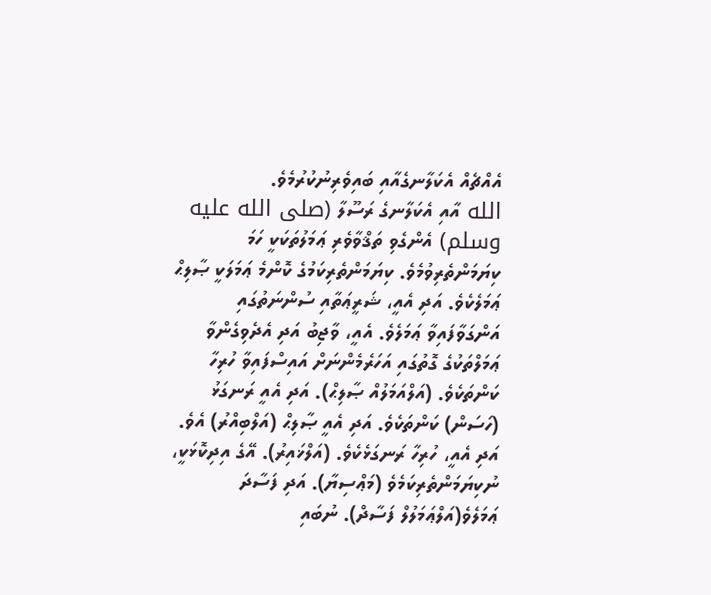އެއްޗެއް އެކަލާނގެއާއި ބައިވެރިނުކުރުމެވެ.
الله އާއި އެކަލާނގެ ރަސޫލާ (صلى الله عليه وسلم) އެންގެވި ތަޤްވާވެރި ޢަމަލުތަކަކީ ހަމަ ކިޔަމަންތެރިވުމެވެ. ކިޔަމަންތެރިކަމުގެ ކޮންމެ ޢަމަލަކީ ޞާލިޙް ޢަމަލެކެވެ. އަދި އެއީ، ޝަރީޢަތާއި ސުންނަތުގައި އަންގަވާފައިވާ ޢަމަލެވެ. އެއީ، ވާޖިބު އަދި އެދެވިގެންވާ ޢަމަލްތަކުގެ ގޮތުގައި އަހަރެމެންނަށް އައިސްފައިވާ ހުރިހާ ކަންތަކެވެ. (އަލްއަމަލުއް ޞާލިޙް). އަދި އެއީ ރަނގަޅު (ހަސަން) ކަންތަކެވެ. އަދި އެއީ ޞާލިޙް (އަލްބިއްރު) އެވެ. އަދި އެއީ، ހުރިހާ ރަނގަޅެކެވެ. (އަލްޚައިރު). އޭގެ އިދިކޮޅަކީ، ނުކިޔަމަންތެރިކަމެވެ (މަޢްސިޔާ). އަދި ފަސާދަ ޢަމަލެވެ(އަލްޢަމަލުލް ފަސާދް). ނުބައި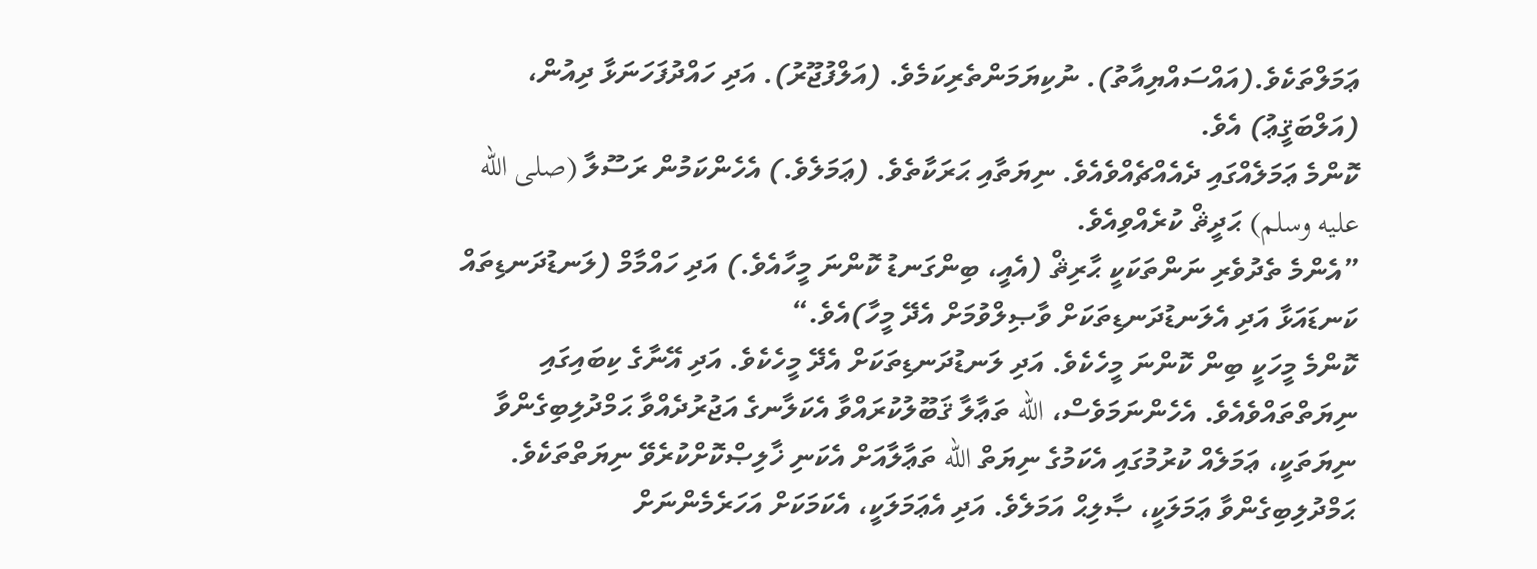ޢަމަލްތަކެވެ.(އައްސައްޔިއާތު). ނުކިޔަމަންތެރިކަމެވެ. (އަލްފުޖޫރު). އަދި ހައްދުފަހަނަޅާ ދިއުން، (އަލްބަޤީޢު) އެވެ.
ކޮންމެ ޢަމަލެއްގައި ދެއެއްޗެއްވެއެވެ. ނިޔަތާއި ޙަރަކާތެވެ. (ޢަމަލެވެ.) އެހެންކަމުން ރަސޫލާ (صلى الله عليه وسلم) ޙަދީޘް ކުރެއްވިއެވެ.
”އެންމެ ތެދުވެރި ނަންތަކަކީ ޙާރިޘް (އެއީ، ބިންގަނޑު ކޮންނަ މީހާއެވެ.) އަދި ހައްމާމް (ލަނޑުދަނޑިތައް ކަނޑައަޅާ އަދި އެލަނޑުދަނޑިތަކަށް ވާޞިލްވުމަށް އެދޭ މީހާ)އެވެ.“
ކޮންމެ މީހަކީ ބިން ކޮންނަ މީހެކެވެ. އަދި ލަނޑުދަނޑިތަކަށް އެދޭ މީހެކެވެ. އަދި އޭނާގެ ކިބައިގައި ނިޔަތްތައްވެއެވެ. އެހެންނަމަވެސް، الله ތަޢާލާ ޤަބޫލުކުރައްވާ އެކަލާނގެ އަޖުރުދެއްވާ ޙަމްދުލިބިގެންވާ ނިޔަތަކީ، ޢަމަލެއް ކުރުމުގައި އެކަމުގެ ނިޔަތް الله ތަޢާލާއަށް އެކަނި ޚާލިޞްކޮށްކުރެވޭ ނިޔަތްތަކެވެ.
ޙަމްދުލިބިގެންވާ ޢަމަލަކީ، ޞާލިޙް އަމަލެވެ. އަދި އެޢަމަލަކީ، އެކަމަކަށް އަހަރެމެންނަށް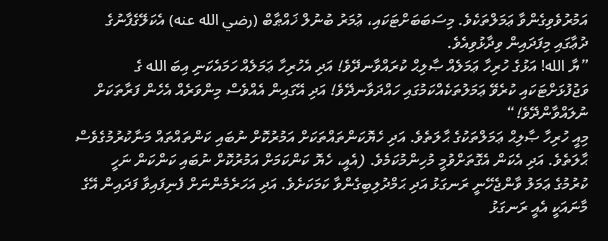އަމުރުވެވިގެންވާ ޢަމަލްތަކެވެ. މިސަބަބަށްޓަކައި، ޢުމަރު ބުނުލް ޚައްޠާބް (رضي الله عنه) އެކަލޭގެފާނުގެ ދުޢާގައި މިފަދައިން ވިދާޅުވިއެވެ.
”ޔާ الله! އަޅުގެ ހުރިހާ ޢަމަލެއް ޞާލިޙް ކުރައްވާނދޭވެ! އަދި އެހުރިހާ ޢަމަލެއް ހަމައެކަނި އިބަ الله ގެ ވަޖުފުޅަށްޓަކައި ކުރެވޭ ޢަމަލުތަކެއްކަމުގައި ހައްދަވާނދޭވެ! އަދި އޭގައިން އެއްވެސް މިންވަރެއް އެހެން ފަރާތަކަށް ނުލައްވާންދޭވެ!“
މިއީ ހުރިހާ ޞާލިޙް ޢަމަލްތަކުގެ ޙާލަތެވެ. އަދި ހެޔޮކަންތައްތަކަށް އަމުރުކޮށް ނުބައި ކަންތައްތައް މަނާކުރުމުގެވެސް ޙާލަތެވެ. އަދި އެކަން އެގޮތަށްވުމީ މުހިންމުކަމެވެ. (އެއީ، ހެޔޮ ކަންކަމަށް އަމުރުކޮށް ނުބައި ކަންކަން ނަހީ ކުރުމުގެ ޢަމަލު ވާންޖެހޭނީ ރަނގަޅު އަދި ޙަމްދުލިބިގެންވާ ކަމަކަށެވެ. އަދި އަހަރެމެންނަށް ފެނިފައިވާ ފަދައިން އޭގެ މާނައަކީ އެއީ ރަނގަޅު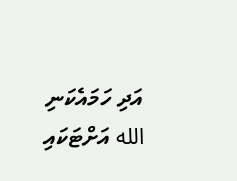އަދި ހަމައެކަނި الله އަށްޓަކައި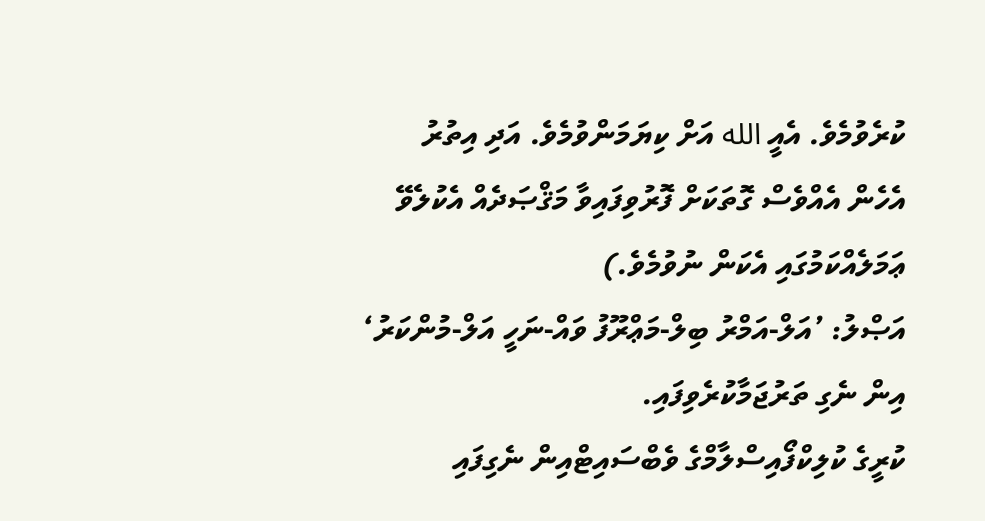ކުރެވުމެވެ. އެއީ الله އަށް ކިޔަމަންވުމެވެ. އަދި އިތުރު އެހެން އެއްވެސް ގޮތަކަށް ފޮރުވިފައިވާ މަޤްޞަދެއް އެކުލެވޭ ޢަމަލެއްކަމުގައި އެކަން ނުވުމެވެ.)
އަޞްލު: ’އަލް-އަމްރު ބިލް-މަޢްރޫފު ވައް-ނަހީ އަލް-މުންކަރު‘ އިން ނެގި ތަރުޖަމާކުރެވިފައި.
ކުރީގެ ކުލިކްފޯއިސްލާމްގެ ވެބްސައިޓްއިން ނެގިފައި